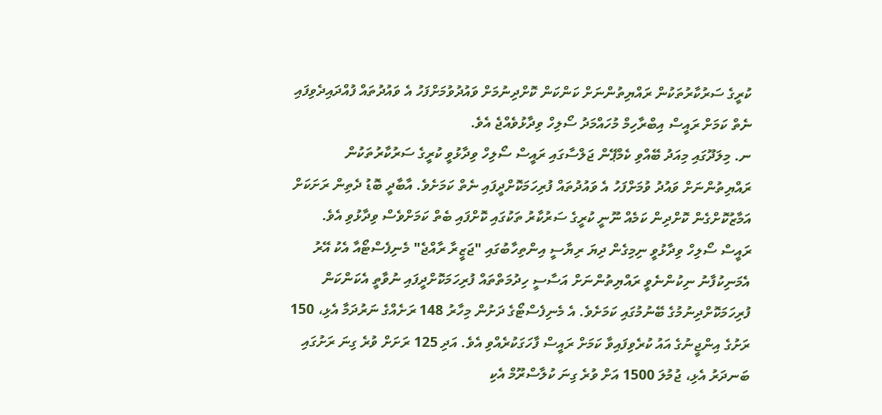ކުރީގެ ސަރުކާރުތަކުން ރައްޔިތުންނަށް ކަންކަން ކޮށްދިނުމަށް ވައުދުވުމަށްފަހު އެ ވައުދުތައް ފުއްދައިދެވިފައި ނެތް ކަމަށް ރައީސް އިބްރާހިމް މުހައްމަދު ސޯލިހް ވިދާޅުވެއްޖެ އެވެ.
ނ. މިލަދޫގައި މިއަދު ބޭއްވި ކެމްޕޭން ޖަލްސާގައި ރައީސް ސޯލިހް ވިދާޅުވީ ކުރީގެ ސަރުކާރުތަކުން ރައްޔިތުންނަށް ވައުދު ވުމަށްފަހު އެ ވައުދުތައް ފުރިހަމަކޮށްދީފައި ނެތް ކަމަށެވެ. އާބާދީ ބޮޑު ދެތިން ރަށަކަށް އަމާޒުކޮށްގެން ކޮށްދިން ކަމެއް ނޫނީ ކުރީގެ ސަރުކާރު ތަކުގައި ކޮށްފައި ބެތް ކަމަށްވެސް ވިދާޅުވި އެވެ.
ރައީސް ސޯލިހް ވިދާޅުވީ ނިމިގެން ދިޔަ ރިޔާސީ އިންތިހާބުގައި "ޖަޒީރާ ރާއްޖެ" މެނިފެސްޓޯއާ އެކު އޭރު އެމަނިކުފާނު ނިކުންނެވީ ރައްޔިތުންނަށް އަސާސީ ހިދުމަތްތައް ފުރިހަމަކޮށްދީފައި ނުވާތީ އެކަންކަން ފުރިހަމަކޮށްދިނުމުގެ ބޭނުމުގައި ކަމަށެވެ. އެ މެނިފެސްޓޯގެ ދަށުން މިހާރު 148 ރަށެއްގެ ނަރުދަމާ އެޅި، 150 ރަށުގެ އިންޖީނުގެ އައު ކުރެވިފައިވާ ކަމަށް ރައީސް ފާހަގަކުރެއްވި އެވެ. އަދި 125 ރަށަށް ވުރެ ގިނަ ރަށުގައި ބަނދަރު އެޅި، ޖުމުލަ 1500 އަށް ވުރެ ގިނަ ކުލާސްރޫމް އެކި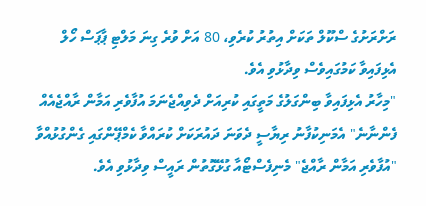ރަށްރަށުގެ ސްކޫލް ތަކަށް އިތުރު ކުރެވި، 80 އަށް ވުރެ ގިނަ މަލްޓި ޕާޕަސް ހޯލް އެޅިފައިވާ ކަމުގައިވެސް ވިދާޅުވި އެވެ.
"މިހާރު އެޅިފައިވާ ބިންގަލުގެ މަތީގައި ކުރިއަށް ދެވިއްޖެނަމަ އުފާވެރި އަމާން ރާއްޖެއެއް ފެންނާނެ" އެމަނިކުފާނު ރިޔާސީ ދެވަނަ ދައުރަކަށް ކުރައްވާ ކެމްޕޭންގައި ގެންގުޅުއްވާ "އުފާވެރި އަމާން ރާއްޖެ" މެނިފެސްޓޯއާ ގުޅޭގޮތުން ރައީސް ވިދާޅުވި އެވެ.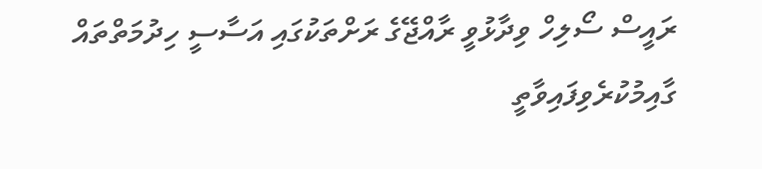ރައީސް ސޯލިހް ވިދާޅުވީ ރާއްޖޭގެ ރަށްތަކުގައި އަސާސީ ހިދުމަތްތައް ގާއިމުކުރެވިފައިވާތީ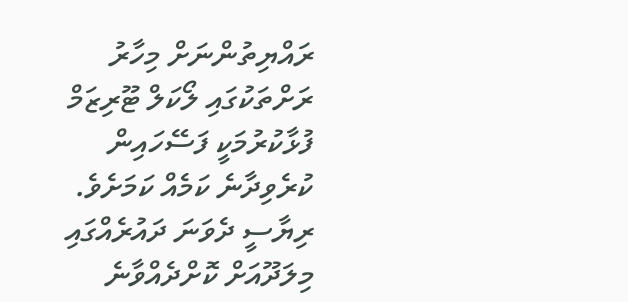ރައްޔިތުންނަށް މިހާރު ރަށްތަކުގައި ލޯކަލް ޓޫރިޒަމް ފުޅާކުރުމަކީ ފަސޭހައިން ކުރެވިދާނެ ކަމެއް ކަމަށެވެ.
ރިޔާސީ ދެވަނަ ދައުރެއްގައި މިލަދޫއަށް ކޮށްދެއްވާނެ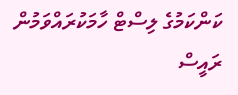ކަންކަމުގެ ލިސްޓް ހާމަކުރައްވަމުން ރައީސް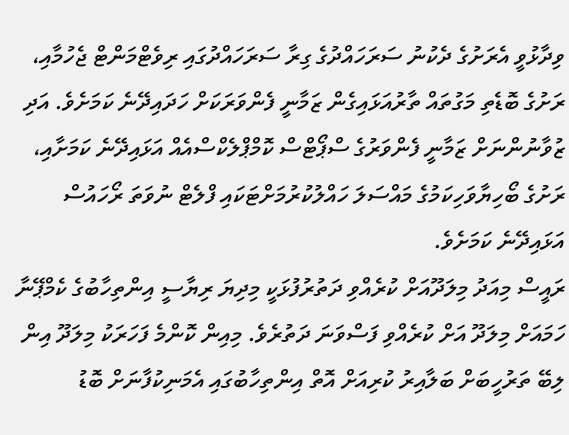ވިދާޅުވީ އެރަށުގެ ދެކުނު ސަރަހައްދުގެ ގިރާ ސަރަހައްދުގައި ރިވެޓްމަންޓް ޖެހުމާއި، ރަށުގެ ބޮޑެތި މަގުތައް ތާރުއަޅައިގެން ޒަމާނީ ފެންވަރަކަށް ހަދައިދޭނެ ކަމަށެވެ. އަދި ޒުވާނުންނަށް ޒަމާނީ ފެންވަރުގެ ސްޕޯޓްސް ކޮމްޕްލެކްސްއެއް އަޅައިދޭނެ ކަމަށާއި، ރަށުގެ ބޯހިޔާވަހިކަމުގެ މައްސަލަ ހައްލުކުރުމަށްޓަކައި ފްލެޓް ނުވަތަ ރޯހައުސް އަޅައިދޭނެ ކަމަށެވެ.
ރައީސް މިއަދު މިލަދޫއަށް ކުރެއްވި ދަތުރުފުޅަކީ މިދިޔަ ރިޔާސީ އިންތިހާބުގެ ކެމްޕޭނާ ހަމައަށް މިލަދޫ އަށް ކުރެއްވި ފަސްވަނަ ދަތުރެވެ. މިއިން ކޮންމެ ފަހަރަކު މިލަދޫ އިން ލިބޭ ތަރުހީބަށް ބަލާއިރު ކުރިއަށް އޮތް އިންތިހާބުގައި އެމަނިކުފާނަށް ބޮޑު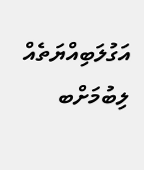އަގުލަބިއްޔަތެއް ލިބުމަށްބ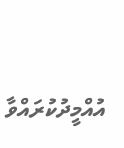އުއްމީދުކުރައްވާ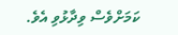ކަމަށްވެސް ވިދާޅުވި އެވެ.